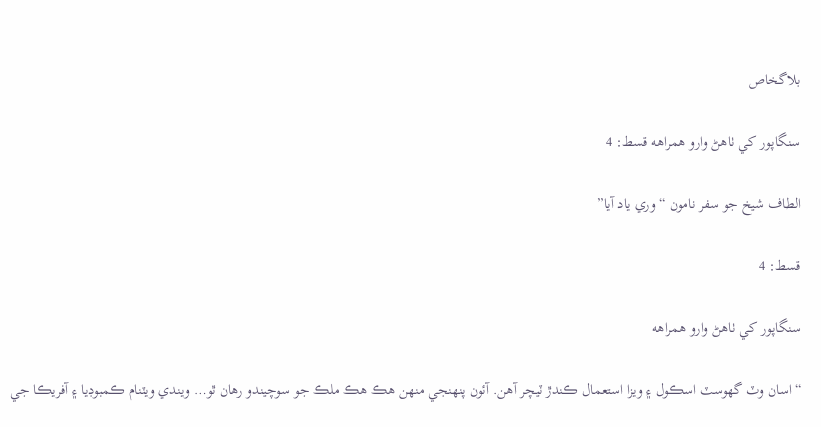بلاگخاص

سنگاپور کي ٺاهڻ وارو همراهه قسط: 4

الطاف شيخ جو سفر نامون “وري ياد آيا”

قسط: 4

سنگاپور کي ٺاهڻ وارو همراهه

“اسان وٽ گهوسٽ اسڪول ۽ ويزا استعمال ڪندڙ ٽيچر آهن. آئون پنهنجي منهن هڪ هڪ ملڪ جو سوچيندو رهان ٿو… ويندي ويٽنام ڪمبوڊيا ۽ آفريڪا جي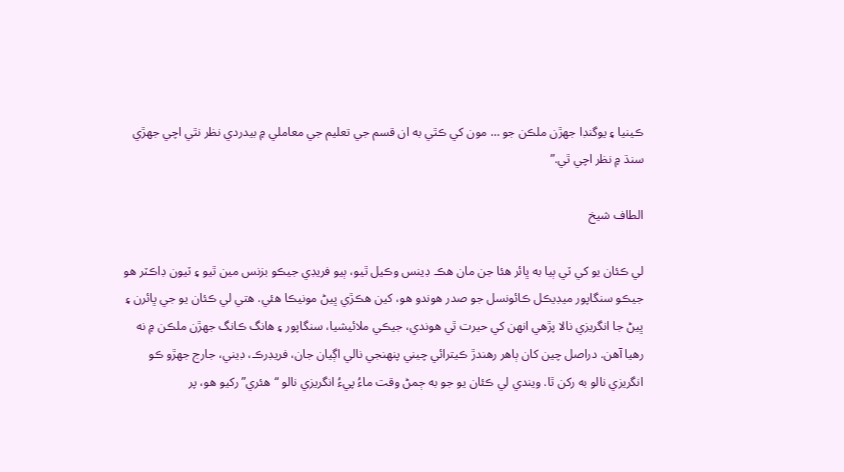ڪينيا ۽ يوگنڊا جهڙن ملڪن جو … مون کي ڪٿي به ان قسم جي تعليم جي معاملي ۾ بيدردي نظر نٿي اچي جهڙي سنڌ ۾ نظر اچي ٿي.”

الطاف شيخ

لي ڪئان يو کي ٽي ٻيا به ڀائر هئا جن مان هڪ ڊينس وڪيل ٿيو، ٻيو فريڊي جيڪو بزنس مين ٿيو ۽ ٽيون ڊاڪٽر هو جيڪو سنگاپور ميڊيڪل ڪائونسل جو صدر هوندو هو، کين هڪڙي ڀيڻ مونيڪا هئي. هتي لي ڪئان يو جي ڀائرن ۽ ڀيڻ جا انگريزي نالا پڙهي انهن کي حيرت ٿي هوندي، جيڪي ملائيشيا، سنگاپور ۽ هانگ ڪانگ جهڙن ملڪن ۾ نه رهيا آهن. دراصل چين کان ٻاهر رهندڙ ڪيترائي چيني پنهنجي نالي اڳيان جان، فريڊرڪ، ڊيني، جارج جهڙو ڪو انگريزي نالو به رکن ٿا. ويندي لي ڪئان يو جو به ڄمڻ وقت ماءُ پيءُ انگريزي نالو “هئري” رکيو هو، پر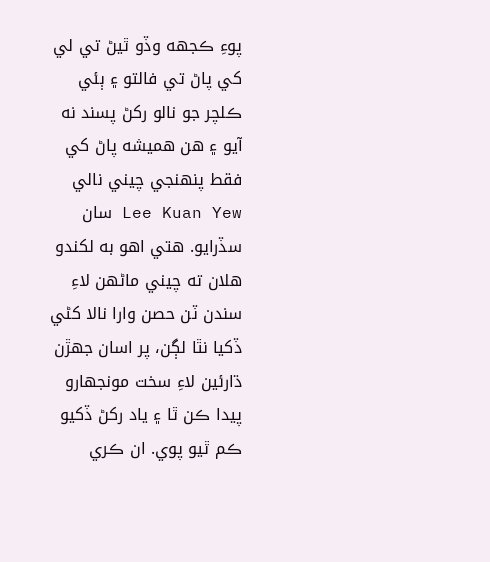پوءِ ڪجهه وڏو ٿيڻ تي لي کي پاڻ تي فالتو ۽ ٻئي ڪلچر جو نالو رکڻ پسند نه آيو ۽ هن هميشه پاڻ کي فقط پنهنجي چيني نالي Lee Kuan Yew سان سڏرايو. هتي اهو به لکندو هلان ته چيني ماڻهن لاءِ سندن ٽن حصن وارا نالا کڻي ڏکيا نٿا لڳن، پر اسان جهڙن ڌارئين لاءِ سخت مونجهارو پيدا ڪن ٿا ۽ ياد رکڻ ڏکيو ڪم ٿيو پوي. ان ڪري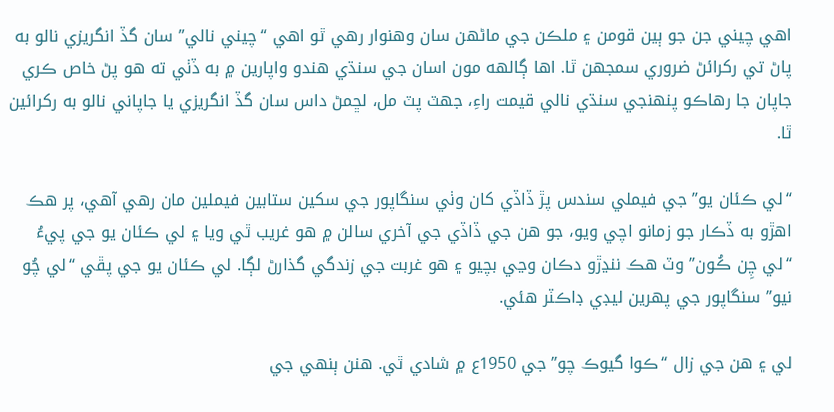اهي چيني جن جو ٻين قومن ۽ ملڪن جي ماڻهن سان وهنوار رهي ٿو اهي “چيني نالي” سان گڏ انگريزي نالو به پاڻ تي رکرائڻ ضروري سمجهن ٿا. اها ڳالهه مون اسان جي سنڌي هندو واپارين ۾ به ڏٺي ته هو پڻ خاص ڪري جاپان جا رهاڪو پنهنجي سنڌي نالي قيمت راءِ، جهٽ پٽ مل، لڇمڻ داس سان گڏ انگريزي يا جاپاني نالو به رکرائين ٿا.

“لي ڪئان يو” جي فيملي سندس پڙ ڏاڏي کان وٺي سنگاپور جي سکين ستابين فيملين مان رهي آهي، پر هڪ اهڙو به ڏڪار جو زمانو اچي ويو، جو هن جي ڏاڏي جي آخري سالن ۾ هو غريب ٿي ويا ۽ لي ڪئان يو جي پيءُ “لي چِن ڪُون” وٽ هڪ ننڍڙو دڪان وڃي بچيو ۽ هو غربت جي زندگي گذارڻ لڳا. لي ڪئان يو جي پڦي “لي چُو نيو” سنگاپور جي پهرين ليڊي ڊاڪٽر هئي.

لي ۽ هن جي زال “ڪوا گيوڪ چو” جي 1950ع ۾ شادي ٿي. هنن ٻنهي جي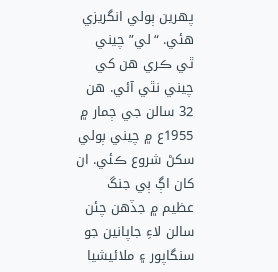پهرين ٻولي انگريزي هئي. “لي” چيني ٿي ڪري هن کي چيني نٿي آئي. هن 32 سالن جي ڄمار ۾ 1955ع ۾ چيني ٻولي سکڻ شروع ڪئي. ان کان اڳ ٻي جنگ عظيم ۾ جڏهن چئن سالن لاءِ جاپانين جو سنگاپور ۽ ملائيشيا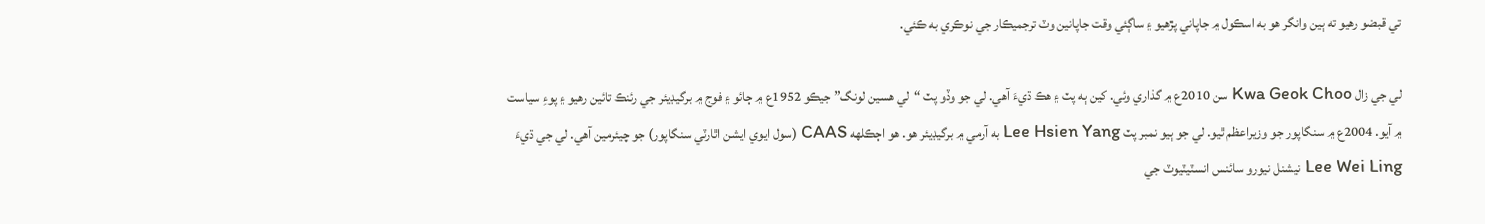تي قبضو رهيو ته ٻين وانگر هو به اسڪول ۾ جاپاني پڙهيو ۽ ساڳئي وقت جاپانين وٽ ترجميڪار جي نوڪري به ڪئي.

لي جي زال Kwa Geok Choo سن 2010ع ۾ گذاري وئي. کين ٻه پٽ ۽ هڪ ڌيءَ آهي. لي جو وڏو پٽ “لي هسين لونگ” جيڪو 1952ع ۾ ڄائو ۽ فوج ۾ برگيڊيئر جي رئنڪ تائين رهيو ۽ پوءِ سياست ۾ آيو. 2004ع ۾ سنگاپور جو وزيراعظم ٿيو. لي جو ٻيو نمبر پٽ Lee Hsien Yang به آرمي ۾ برگيڊيئر هو. هو اڄڪلهه CAAS (سول ايوي ايشن اٿارٽي سنگاپور) جو چيئرمين آهي. لي جي ڌيءَ Lee Wei Ling نيشنل نيورو سائنس انسٽيٽيوٽ جي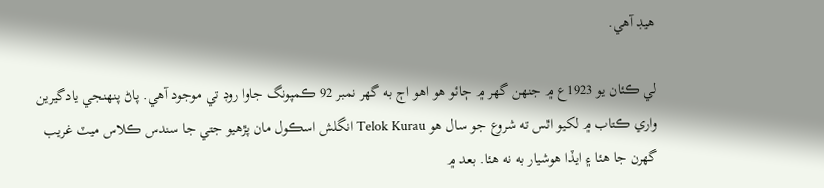هيڊ آهي.

لي ڪئان يو 1923ع ۾ جنهن گهر ۾ ڄائو هو اهو اڄ به گهر نمبر 92 ڪمپونگ جاوا روڊ تي موجود آهي. پاڻ پنهنجي يادگيرين واري ڪتاب ۾ لکيو اٿس ته شروع جو سال هو Telok Kurau انگلش اسڪول مان پڙهيو جتي جا سندس ڪلاس ميٽ غريب گهرن جا هئا ۽ ايڏا هوشيار به نه هئا. بعد ۾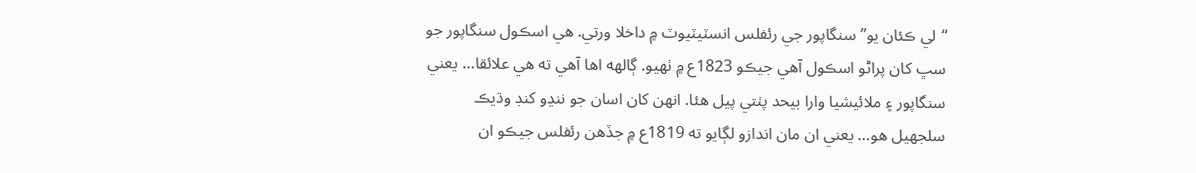“لي ڪئان يو” سنگاپور جي رئفلس انسٽيٽيوٽ ۾ داخلا ورتي. هي اسڪول سنگاپور جو سڀ کان پراڻو اسڪول آهي جيڪو 1823ع ۾ ٺهيو. ڳالهه اها آهي ته هي علائقا… يعني سنگاپور ۽ ملائيشيا وارا بيحد پٺتي پيل هئا. انهن کان اسان جو ننڍو کنڊ وڌيڪ سلجهيل هو… يعني ان مان اندازو لڳايو ته 1819ع ۾ جڏهن رئفلس جيڪو ان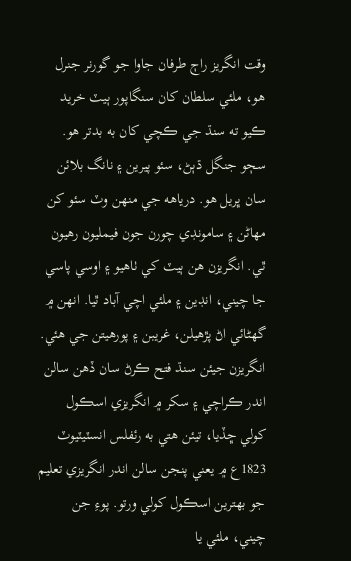وقت انگريز راڄ طرفان جاوا جو گورنر جنرل هو، ملئي سلطان کان سنگاپور ٻيٽ خريد ڪيو ته سنڌ جي ڪچي کان به بدتر هو. سڄو جنگل ڌٻڻ، سئو پيرين ۽ نانگ بلائن سان ڀريل هو. درياهه جي منهن وٽ سئو کن مهاڻن ۽ سامونڊي چورن جون فيمليون رهيون ٿي. انگريزن هن ٻيٽ کي ٺاهيو ۽ اوسي پاسي جا چيني، انڊين ۽ ملئي اچي آباد ٿيا. انهن ۾ گهڻائي اڻ پڙهيلن، غريبن ۽ پورهيتن جي هئي. انگريزن جيئن سنڌ فتح ڪرڻ سان ڏهن سالن اندر ڪراچي ۽ سکر ۾ انگريزي اسڪول کولي ڇڏيا، تيئن هتي به رئفلس انسٽيٽيوٽ 1823ع ۾ يعني پنجن سالن اندر انگريزي تعليم جو بهترين اسڪول کولي ورتو. پوءِ جن چيني، ملئي يا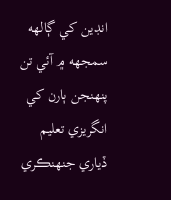انڊين کي ڳالهه سمجهه ۾ آئي تن پنهنجن ٻارن کي انگريزي تعليم ڏياري جنهنڪري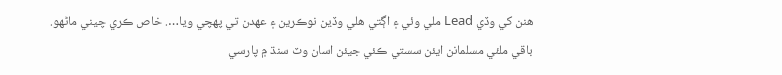هنن کي وڏي Lead ملي وئي ۽ اڳتي هلي وڏين نوڪرين ۽ عهدن تي پهچي ويا…. خاص ڪري چيني ماڻهو. باقي ملئي مسلمانن ايئن سستي ڪئي جيئن اسان وٽ سنڌ ۾ پارسي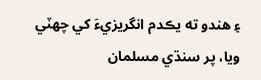۽ هندو ته يڪدم انگريزيءَ کي چهٽي ويا، پر سنڌي مسلمان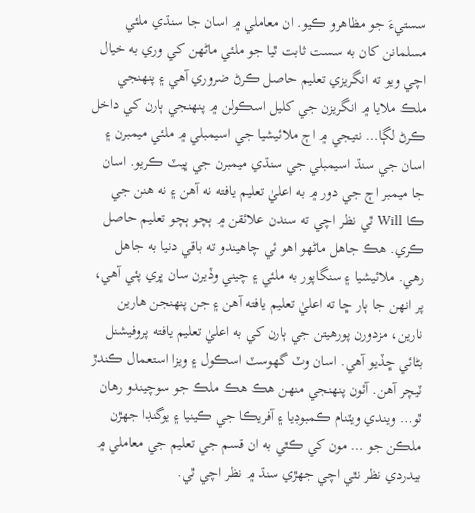سستيءَ جو مظاهرو ڪيو. ان معاملي ۾ اسان جا سنڌي ملئي مسلمانن کان به سست ثابت ٿيا جو ملئي ماڻهن کي وري به خيال اچي ويو ته انگريزي تعليم حاصل ڪرڻ ضروري آهي ۽ پنهنجي ملڪ ملايا ۾ انگريزن جي کليل اسڪولن ۾ پنهنجي ٻارن کي داخل ڪرڻ لڳا… نتيجي ۾ اڄ ملائيشيا جي اسيمبلي ۾ ملئي ميمبرن ۽ اسان جي سنڌ اسيمبلي جي سنڌي ميمبرن جي ڀيٽ ڪريو. اسان جا ميمبر اڄ جي دور ۾ به اعليٰ تعليم يافته نه آهن ۽ نه هنن جي ڪا Will ٿي نظر اچي ته سندن علائقن ۾ ٻچو ٻچو تعليم حاصل ڪري. هڪ جاهل ماڻهو اهو ئي چاهيندو ته باقي دنيا به جاهل رهي. ملائيشيا ۽ سنگاپور به ملئي ۽ چيني وڏيرن سان ڀري پئي آهي، پر انهن جا ٻار ڇا ته اعليٰ تعليم يافته آهن ۽ جن پنهنجن هارين نارين، مزدورن پورهيتن جي ٻارن کي به اعليٰ تعليم يافته پروفيشنل بڻائي ڇڏيو آهي. اسان وٽ گهوسٽ اسڪول ۽ ويزا استعمال ڪندڙ ٽيچر آهن. آئون پنهنجي منهن هڪ هڪ ملڪ جو سوچيندو رهان ٿو… ويندي ويٽنام ڪمبوڊيا ۽ آفريڪا جي ڪينيا ۽ يوگنڊا جهڙن ملڪن جو … مون کي ڪٿي به ان قسم جي تعليم جي معاملي ۾ بيدردي نظر نٿي اچي جهڙي سنڌ ۾ نظر اچي ٿي.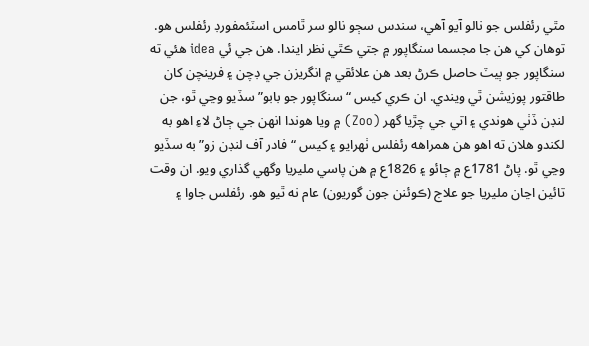مٿي رئفلس جو نالو آيو آهي، سندس سڄو نالو سر ٿامس اسٽئمفورڊ رئفلس هو. توهان کي هن جا مجسما سنگاپور ۾ جتي ڪٿي نظر ايندا. هن جي ئي idea هئي ته سنگاپور جو ٻيٽ حاصل ڪرڻ بعد هن علائقي ۾ انگريزن جي ڊچن ۽ فرينچن کان طاقتور پوزيشن ٿي ويندي. ان ڪري کيس “سنگاپور جو بابو” سڏيو وڃي ٿو، جن لنڊن ڏٺي هوندي ۽ اتي جي چڙيا گهر (Zoo) ۾ ويا هوندا انهن جي ڄاڻ لاءِ اهو به لکندو هلان ته اهو هن همراهه رئفلس ٺهرايو ۽ کيس “فادر آف لنڊن زو” به سڏيو وڃي ٿو. پاڻ 1781ع ۾ ڄائو ۽ 1826ع ۾ هن پاسي مليريا وگهي گذاري ويو. ان وقت تائين اڃان مليريا جو علاج (ڪوئنن جون گوريون) عام نه ٿيو هو. رئفلس جاوا ۽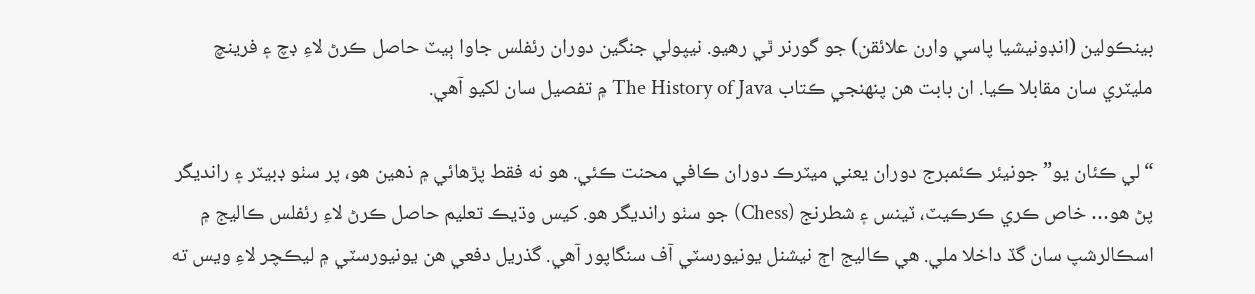بينڪولين (انڊونيشيا پاسي وارن علائقن) جو گورنر ٿي رهيو. نيپولي جنگين دوران رئفلس جاوا ٻيٽ حاصل ڪرڻ لاءِ ڊچ ۽ فرينچ مليٽري سان مقابلا ڪيا. ان بابت هن پنهنجي ڪتاب The History of Java ۾ تفصيل سان لکيو آهي.

“لي ڪئان يو” جونيئر ڪئمبرج دوران يعني ميٽرڪ دوران ڪافي محنت ڪئي. هو نه فقط پڙهائي ۾ ذهين هو، پر سٺو ڊبيٽر ۽ رانديگر پڻ هو… خاص ڪري ڪرڪيٽ، ٽينس ۽ شطرنج (Chess) جو سٺو رانديگر هو. کيس وڌيڪ تعليم حاصل ڪرڻ لاءِ رئفلس ڪاليج ۾ اسڪالرشپ سان گڏ داخلا ملي. هي ڪاليج اڄ نيشنل يونيورسٽي آف سنگاپور آهي. گذريل دفعي هن يونيورسٽي ۾ ليڪچر لاءِ ويس ته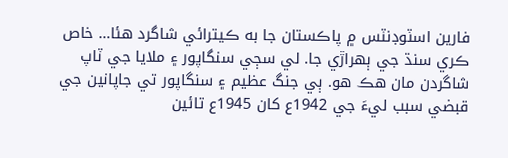فارين اسٽوڊنٽس ۾ پاڪستان جا به ڪيترائي شاگرد هئا… خاص ڪري سنڌ جي ٻهراڙي جا. لي سڄي سنگاپور ۽ ملايا جي ٽاپ شاگردن مان هڪ هو. ٻي جنگ عظيم ۽ سنگاپور تي جاپانين جي قبضي سبب ليءَ جي 1942ع کان 1945ع تائين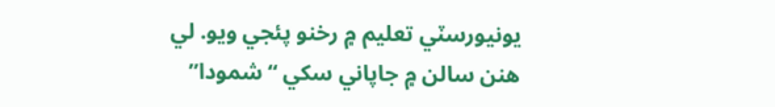يونيورسٽي تعليم ۾ رخنو پئجي ويو. لي هنن سالن ۾ جاپاني سکي “شمودا”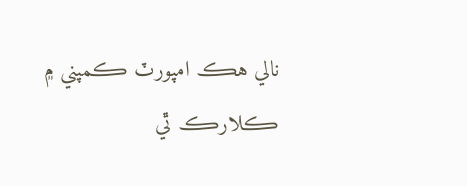نالي هڪ امپورٽ ڪمپني ۾ ڪلارڪ ٿي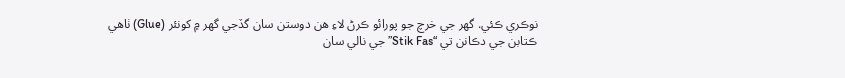نوڪري ڪئي. گهر جي خرچ جو پورائو ڪرڻ لاءِ هن دوستن سان گڏجي گهر ۾ کونئر (Glue) ٺاهي ڪتابن جي دڪانن تي “Stik Fas” جي نالي سان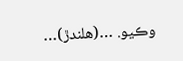وڪيو. …(هلندڙ)…